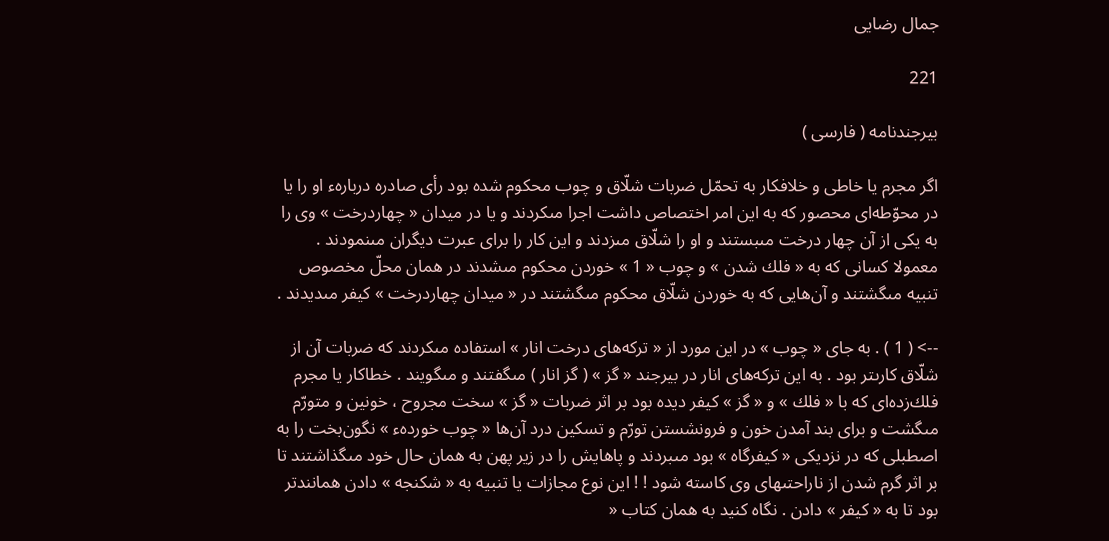جمال رضايى

221

بيرجندنامه ( فارسى )

اگر مجرم يا خاطى و خلافكار به تحمّل ضربات شلّاق و چوب محكوم شده بود رأى صادره دربارهء او را يا در محوّطه‌اى محصور كه به اين امر اختصاص داشت اجرا مىكردند و يا در ميدان « چهاردرخت » وى را به يكى از آن چهار درخت مىبستند و او را شلّاق مىزدند و اين كار را براى عبرت ديگران مىنمودند . معمولا كسانى كه به « فلك شدن » و چوب « 1 » خوردن محكوم مىشدند در همان محلّ مخصوص تنبيه مىگشتند و آن‌هايى كه به خوردن شلّاق محكوم مىگشتند در « ميدان چهاردرخت » كيفر مىديدند .

--> ( 1 ) . به جاى « چوب » در اين مورد از « تركه‌هاى درخت انار » استفاده مىكردند كه ضربات آن از شلّاق كارىتر بود . به اين تركه‌هاى انار در بيرجند « گز » ( گز انار ) مىگفتند و مىگويند . خطاكار يا مجرم فلك‌زده‌اى كه با « فلك » و « گز » كيفر ديده بود بر اثر ضربات « گز » سخت مجروح ، خونين و متورّم مىگشت و براى بند آمدن خون و فرونشستن تورّم و تسكين درد آن‌ها « چوب خوردهء » نگون‌بخت را به اصطبلى كه در نزديكى « كيفرگاه » بود مىبردند و پاهايش را در زير پهن به همان حال خود مىگذاشتند تا بر اثر گرم شدن از ناراحتىهاى وى كاسته شود ! ! اين نوع مجازات يا تنبيه به « شكنجه » دادن همانندتر بود تا به « كيفر » دادن . نگاه كنيد به همان كتاب «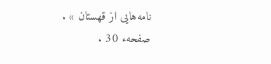نامه‌هايى از قهستان » . صفحهء 30 .